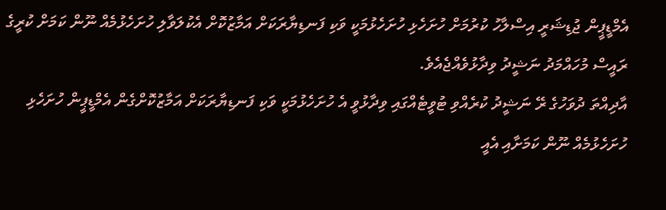އެމްޑީޕީން ޖުޑިޝަރީ އިސްލާހު ކުރުމަށް ހުށަހެޅި ހުށަހެޅުމަކީ ވަކި ފަނޑިޔާރަކަށް އަމާޒުކޮށް އެކުލަވާލި ހުށަހެޅުމެއް ނޫން ކަމަށް ކުރީގެ ރައީސް މުހައްމަދު ނަޝީދު ވިދާޅުވެއްޖެއެވެ.
އާދިއްތަ ދުވަހުގެ ރޭ ނަޝީދު ކުރެއްވި ޓުވީޓެއްގައި ވިދާޅުވީ އެ ހުށަހެޅުމަކީ ވަކި ފަނޑިޔާރަކަށް އަމާޒުކޮށްގެން އެމްޑީޕީން ހުށަހެޅި ހުށަހެޅުމެއް ނޫން ކަމަށާއި އެއީ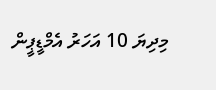މިދިޔަ 10 އަހަރު އެމްޑީޕީން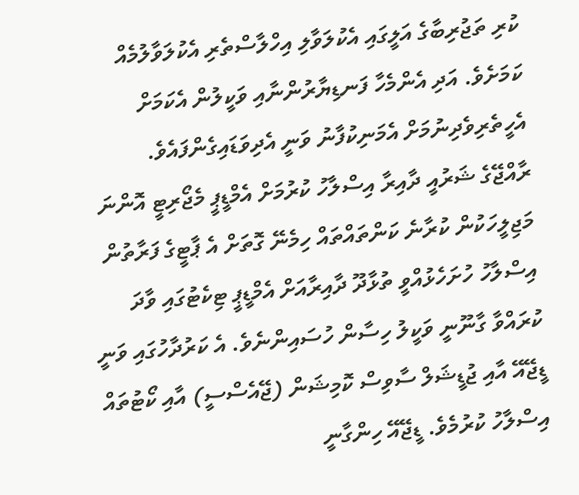ކުރި ތަޖުރިބާގެ އަލީގައި އެކުލަވާލި އިހްލާސްތެރި އެކުލަވާލުމެއް ކަމަށެވެ. އަދި އެންމެހާ ފަނޑިޔާރުންނާއި ވަކީލުން އެކަމަށް އެހީތެރިވެދިނުމަށް އެމަނިކުފާނު ވަނީ އެދިވަޑައިގެންފައެވެ.
ރާއްޖޭގެ ޝަރުއީ ދާއިރާ އިސްލާހު ކުރުމަށް އެމްޑީޕީ މެޖޯރިޓީ އޮންނަ މަޖިލީހަކުން ކުރާނެ ކަންތައްތައް ހިމެނޭ ގޮތަށް އެ ޕާޓީގެ ފަރާތުން އިސްލާހު ހުށަހެޅުއްވީ ތުޅާދޫ ދާއިރާއަށް އެމްޑީޕީ ޓިކެޓުގައި ވާދަ ކުރައްވާ ގާނޫނީ ވަކީލު ހިސާން ހުސައިންނެވެ. އެ ކަރުދާހުގައި ވަނީ ޑީޖޭއޭ އާއި ޖުޑީޝަލް ސާވިސް ކޮމިޝަން (ޖޭއެސްސީ) އާއި ކޯޓުތައް އިސްލާހު ކުރުމެވެ. ޑީޖޭއޭ ހިންގާނީ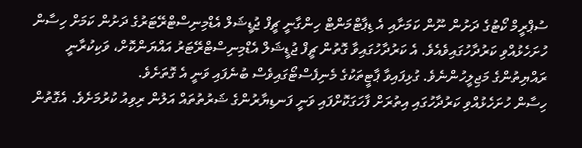ސުޕްރީމް ކޯޓުގެ ދަށުން ނޫން ކަމަށާއި އެ ޑިޕާޓްމަންޓް ހިންގާނީ ޗީފް ޖުޑީޝަލް އެޑްމިނިސްޓްރޭޓަރުގެ ދަށުން ކަމަށް ހިސާން ހުށަހެޅުއްވި ކަރުދާހުގައިވެއެވެ. އެ ކަރުދާހުގައިވާ ގޮތުން ޗީފް ޖުޑީޝަލް އެޑްމިނިސްޓްރޭޓަރު އައްޔަންކޮށް، ވަކިކުރާނީ ރައްޔިތުންގެ މަޖިލީހުންނެވެ. ގުޅިފައިވާ ޕާޓީތަކުގެ މެނިފެސްޓޯގައިވެސް ބުނެފައި ވަނީ އެ ގޮތަށެވެ.
ހިސާން ހުށަހެޅުއްވި ކަރުދާހުގައި އިތުރަށް ފާހަގަކޮށްފައި ވަނީ ފަނޑިޔާރުންގެ ޝަރުތުތައް އަލުން ރިވިއު ކުރުމަށެވެ. އެގޮތުން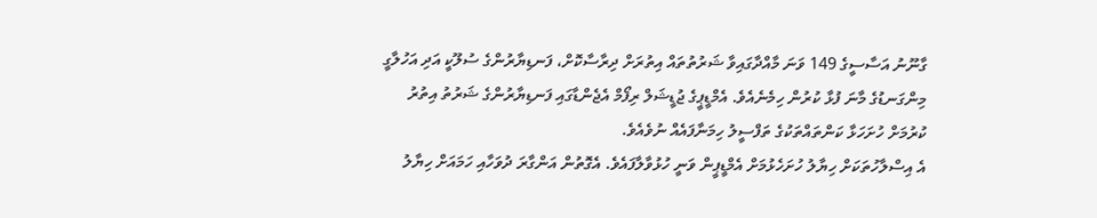ގާނޫނު އަސާސީގެ 149 ވަނަ މާއްދާގައިވާ ޝަރުތުތައް އިތުރަށް ދިރާސާކޮށް، ފަނޑިޔާރުންގެ ސުލޫކީ އަދި އަހުލާގީ މިންގަނޑުގެ މާނަ ފުޅާ ކުރުން ހިމެނެއެވެ. އެމްޑީޕީގެ ޖުޑީޝަލް ރިފޯމް އެޖެންޑާގައި ފަނޑިޔާރުންގެ ޝަރުތު އިތުރު ކުރުމަށް ހުށަހަޅާ ކަންތައްތަކުގެ ތަފްސީލު ހިމަނާފައެއް ނުވެއެވެ.
އެ އިސްލާހުތަކަށް ހިޔާލު ހުށަހެޅުމަށް އެމްޑީޕީން ވަނީ ހުޅުވާލާފައެވެ. އެގޮތުން އަންގާރަ ދުވަހާއި ހަމައަށް ހިޔާލު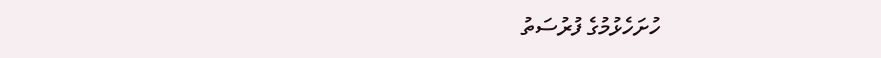ހުށަހެޅުމުގެ ފުރުސަތު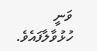ވަނީ ހުޅުވާލާފައެވެ.